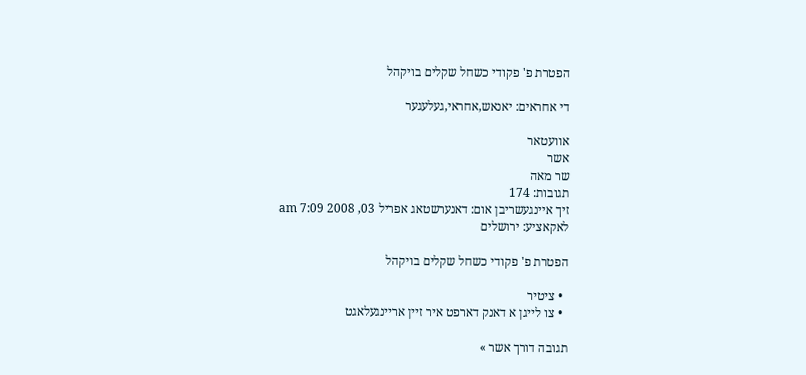הפטרת פ' פקודי כשחל שקלים בויקהל

די אחראים: יאנאש,אחראי,געלעגער

אוועטאר
אשר
שר מאה
תגובות: 174
זיך איינגעשריבן אום: דאנערשטאג אפריל 03, 2008 7:09 am
לאקאציע: ירושלים

הפטרת פ' פקודי כשחל שקלים בויקהל

  • ציטיר
  • צו לייגן א דאנק דארפט איר זיין אריינגעלאגט

תגובה דורך אשר »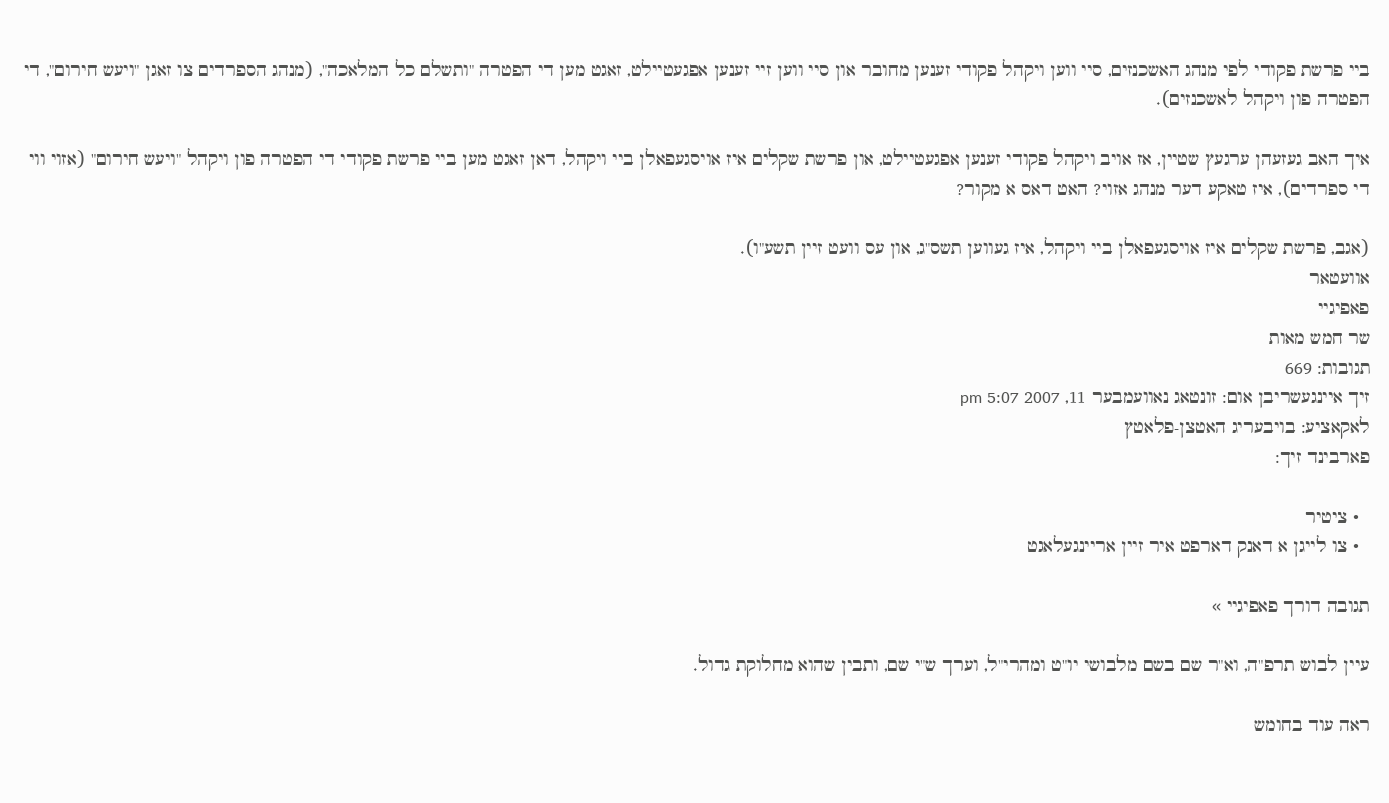ביי פרשת פקודי לפי מנהג האשכנזים, סיי ווען ויקהל פקודי זענען מחובר און סיי ווען זיי זענען אפגעטיילט, זאגט מען די הפטרה "ותשלם כל המלאכה", (מנהג הספרדים צו זאגן "ויעש חירום", די הפטרה פון ויקהל לאשכנזים).

איך האב געזעהן ערגעץ שטיין, אז אויב ויקהל פקודי זענען אפגעטיילט, און פרשת שקלים איז אויסגעפאלן ביי ויקהל, דאן זאגט מען ביי פרשת פקודי די הפטרה פון ויקהל "ויעש חירום" (אזוי ווי די ספרדים), איז טאקע דער מנהג אזוי? האט דאס א מקור?

(אגב, פרשת שקלים איז אויסגעפאלן ביי ויקהל, איז געווען תשס"ג, און עס וועט זיין תשע"ו).
אוועטאר
פאפיגיי
שר חמש מאות
תגובות: 669
זיך איינגעשריבן אום: זונטאג נאוועמבער 11, 2007 5:07 pm
לאקאציע: בויבעריג האטצן-פלאטץ
פארבינד זיך:

  • ציטיר
  • צו לייגן א דאנק דארפט איר זיין אריינגעלאגט

תגובה דורך פאפיגיי »

עיין לבוש תרפ"ה, וא"ר שם בשם מלבושי יו"ט ומהרי"ל, וערך ש"י שם, ותבין שהוא מחלוקת גדול.

ראה עוד בחומש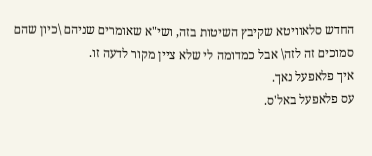החדש סלאוויטא שקיבץ השיטות בזה, ושי"א שאומרים שניהם \כיון שהם סמוכים זה לזה\ אבל כמדומה לי שלא ציין מקור לדעה זו.
איך פלאפעל נאך.
עס פלאפעל באל'ס.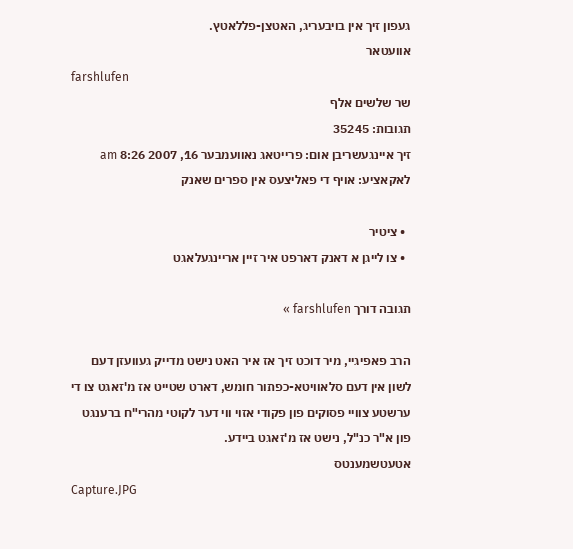געפון זיך אין בויבעריג, האטצן-פללאטץ.
אוועטאר
farshlufen
שר שלשים אלף
תגובות: 35245
זיך איינגעשריבן אום: פרייטאג נאוועמבער 16, 2007 8:26 am
לאקאציע: אויף די פאליצעס אין ספרים שאנק

  • ציטיר
  • צו לייגן א דאנק דארפט איר זיין אריינגעלאגט

תגובה דורך farshlufen »

הרב פאפיגיי, מיר דוכט זיך אז איר האט נישט מדייק געוועזן דעם לשון אין דעם סלאוויטא-כפתור חומש, דארט שטייט אז מ'זאגט צו די ערשטע צוויי פסוקים פון פקודי אזוי ווי דער לקוטי מהרי"ח ברענגט פון א"ר כנ"ל, נישט אז מ'זאגט ביידע.
אטעטשמענטס
Capture.JPG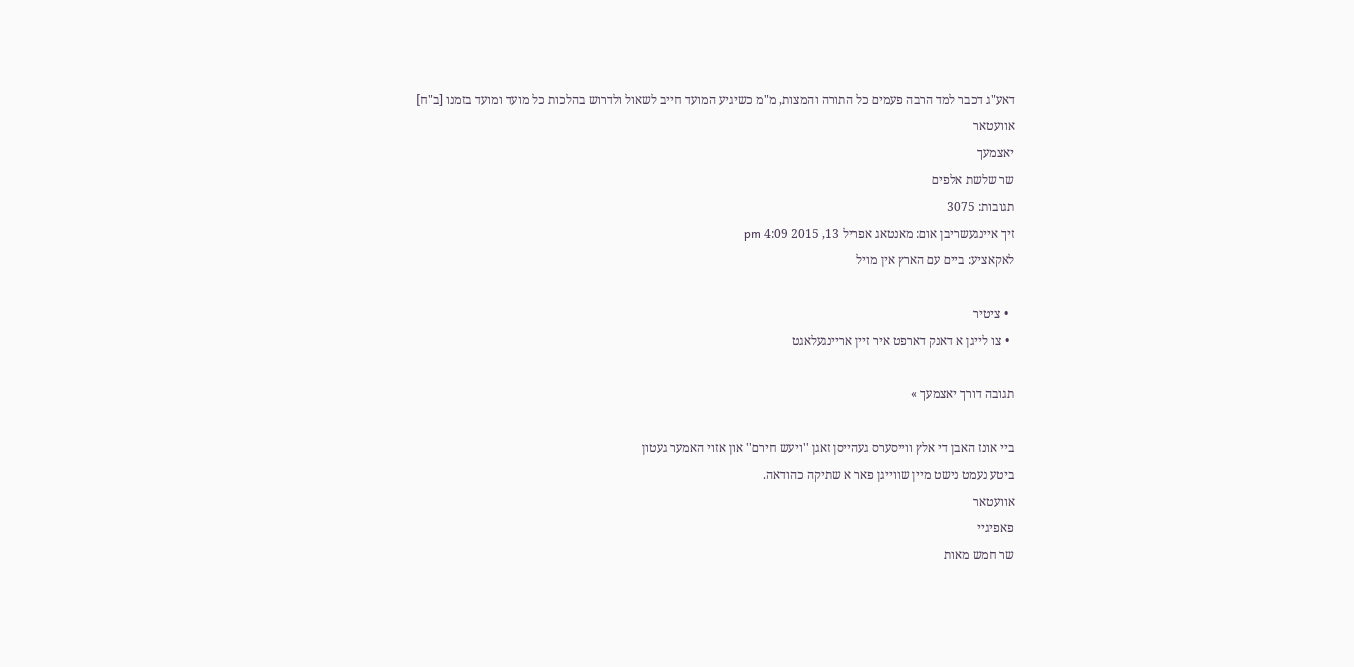דאע"ג דכבר למד הרבה פעמים כל התורה והמצות, מ"מ כשיגיע המועד חייב לשאול ולדרוש בהלכות כל מועד ומועד בזמנו [ב"ח]
אוועטאר
יאצמעך
שר שלשת אלפים
תגובות: 3075
זיך איינגעשריבן אום: מאנטאג אפריל 13, 2015 4:09 pm
לאקאציע: ביים עם הארץ אין מויל

  • ציטיר
  • צו לייגן א דאנק דארפט איר זיין אריינגעלאגט

תגובה דורך יאצמעך »

ביי אונז האבן די אלץ ווייסערס געהייסן זאגן ''ויעש חירם'' און אזוי האמער געטון
ביטע נעמט נישט מיין שווייגן פאר א שתיקה כהודאה.
אוועטאר
פאפיגיי
שר חמש מאות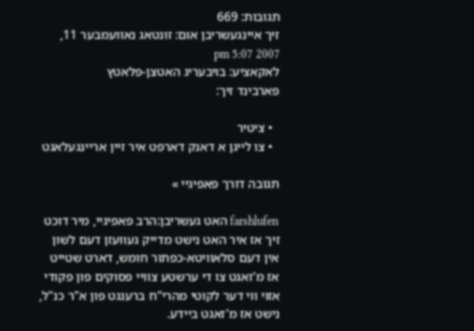תגובות: 669
זיך איינגעשריבן אום: זונטאג נאוועמבער 11, 2007 5:07 pm
לאקאציע: בויבעריג האטצן-פלאטץ
פארבינד זיך:

  • ציטיר
  • צו לייגן א דאנק דארפט איר זיין אריינגעלאגט

תגובה דורך פאפיגיי »

farshlufen האט געשריבן:הרב פאפיגיי, מיר דוכט זיך אז איר האט נישט מדייק געוועזן דעם לשון אין דעם סלאוויטא-כפתור חומש, דארט שטייט אז מ'זאגט צו די ערשטע צוויי פסוקים פון פקודי אזוי ווי דער לקוטי מהרי"ח ברענגט פון א"ר כנ"ל, נישט אז מ'זאגט ביידע.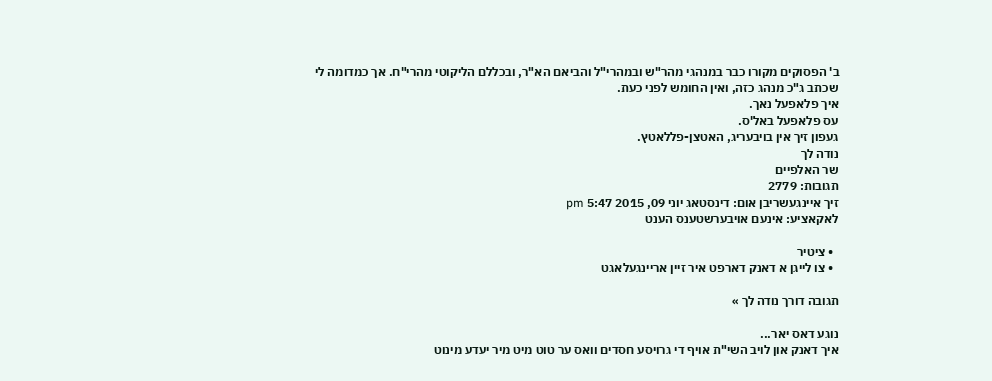ב' הפסוקים מקורו כבר במנהגי מהר"ש ובמהרי"ל והביאם הא"ר, ובכללם הליקוטי מהרי"ח. אך כמדומה לי שכתב ג"כ מנהג כזה, ואין החומש לפני כעת.
איך פלאפעל נאך.
עס פלאפעל באל'ס.
געפון זיך אין בויבעריג, האטצן-פללאטץ.
נודה לך
שר האלפיים
תגובות: 2779
זיך איינגעשריבן אום: דינסטאג יוני 09, 2015 5:47 pm
לאקאציע: אינעם אויבערשטענס הענט

  • ציטיר
  • צו לייגן א דאנק דארפט איר זיין אריינגעלאגט

תגובה דורך נודה לך »

נוגע דאס יאר...
איך דאנק און לויב השי"ת אויף די גרויסע חסדים וואס ער טוט מיט מיר יעדע מינוט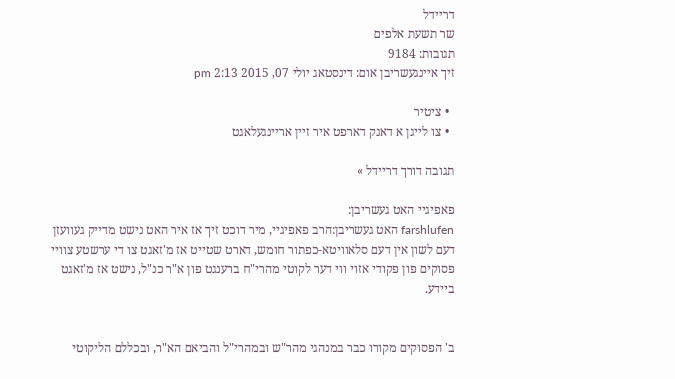דריידל
שר תשעת אלפים
תגובות: 9184
זיך איינגעשריבן אום: דינסטאג יולי 07, 2015 2:13 pm

  • ציטיר
  • צו לייגן א דאנק דארפט איר זיין אריינגעלאגט

תגובה דורך דריידל »

פאפיגיי האט געשריבן:
farshlufen האט געשריבן:הרב פאפיגיי, מיר דוכט זיך אז איר האט נישט מדייק געוועזן דעם לשון אין דעם סלאוויטא-כפתור חומש, דארט שטייט אז מ'זאגט צו די ערשטע צוויי פסוקים פון פקודי אזוי ווי דער לקוטי מהרי"ח ברענגט פון א"ר כנ"ל, נישט אז מ'זאגט ביידע.


ב' הפסוקים מקורו כבר במנהגי מהר"ש ובמהרי"ל והביאם הא"ר, ובכללם הליקוטי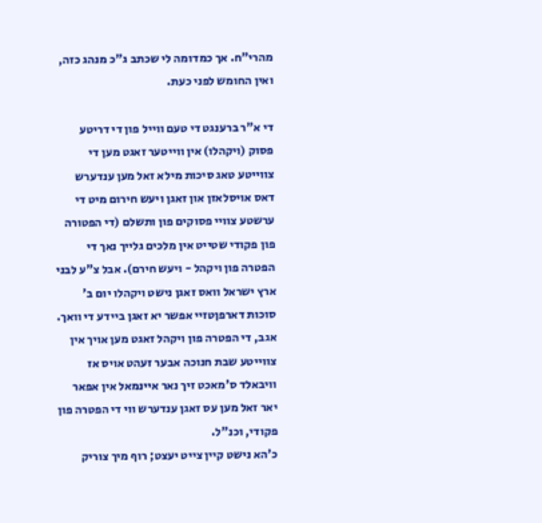מהרי"ח. אך כמדומה לי שכתב ג"כ מנהג כזה, ואין החומש לפני כעת.

די א"ר ברענגט די טעם ווייל פון די דריטע פסוק (ויקהלו) אין ווייטער זאגט מען די צווייטע טאג סיכות מילא זאל מען ענדערש דאס אויסלאזן און זאגן ויעש חירום מיט די ערשטע צוויי פסוקים פון ותשלם (די הפטורה פון פקודי שטייט אין מלכים גלייך נאך די הפטרה פון ויקהל - ויעש חירם). אבל צ"ע לבני ארץ ישראל וואס זאגן נישט ויקהלו יום ב' סוכות דארפןטזיי אפשר יא זאגן ביידע די וואך.
אגב, די הפטרה פון ויקהל זאגט מען אויך אין צווייטע שבת חנוכה אבער זעהט אויס אז וויבאלד ס'מאכט זיך נאר איינמאל אין אפאר יאר זאל מען עס זאגן ענדערש ווי די הפטרה פון פקודי, וכנ"ל.
כ'הא נישט קיין צייט יעצט; רוף מיך צוריק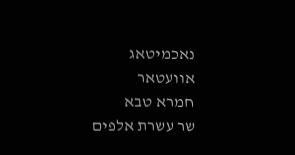נאכמיטאג
אוועטאר
חמרא טבא
שר עשרת אלפים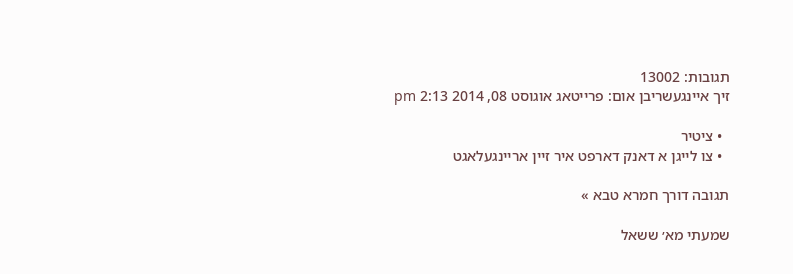תגובות: 13002
זיך איינגעשריבן אום: פרייטאג אוגוסט 08, 2014 2:13 pm

  • ציטיר
  • צו לייגן א דאנק דארפט איר זיין אריינגעלאגט

תגובה דורך חמרא טבא »

שמעתי מא׳ ששאל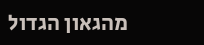מהגאון הגדול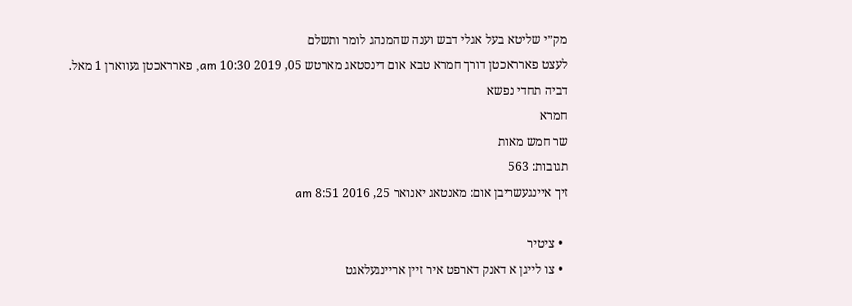מק״י שליטא בעל אגלי דבש וענה שהמנהג לומר ותשלם
לעצט פארראכטן דורך חמרא טבא אום דינסטאג מארטש 05, 2019 10:30 am, פארראכטן געווארן 1 מאל.
דביה תחדי נפשא
חמרא
שר חמש מאות
תגובות: 563
זיך איינגעשריבן אום: מאנטאג יאנואר 25, 2016 8:51 am

  • ציטיר
  • צו לייגן א דאנק דארפט איר זיין אריינגעלאגט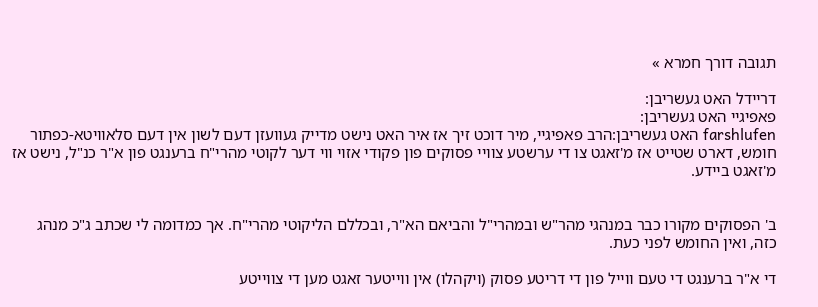תגובה דורך חמרא »

דריידל האט געשריבן:
פאפיגיי האט געשריבן:
farshlufen האט געשריבן:הרב פאפיגיי, מיר דוכט זיך אז איר האט נישט מדייק געוועזן דעם לשון אין דעם סלאוויטא-כפתור חומש, דארט שטייט אז מ'זאגט צו די ערשטע צוויי פסוקים פון פקודי אזוי ווי דער לקוטי מהרי"ח ברענגט פון א"ר כנ"ל, נישט אז מ'זאגט ביידע.


ב' הפסוקים מקורו כבר במנהגי מהר"ש ובמהרי"ל והביאם הא"ר, ובכללם הליקוטי מהרי"ח. אך כמדומה לי שכתב ג"כ מנהג כזה, ואין החומש לפני כעת.

די א"ר ברענגט די טעם ווייל פון די דריטע פסוק (ויקהלו) אין ווייטער זאגט מען די צווייטע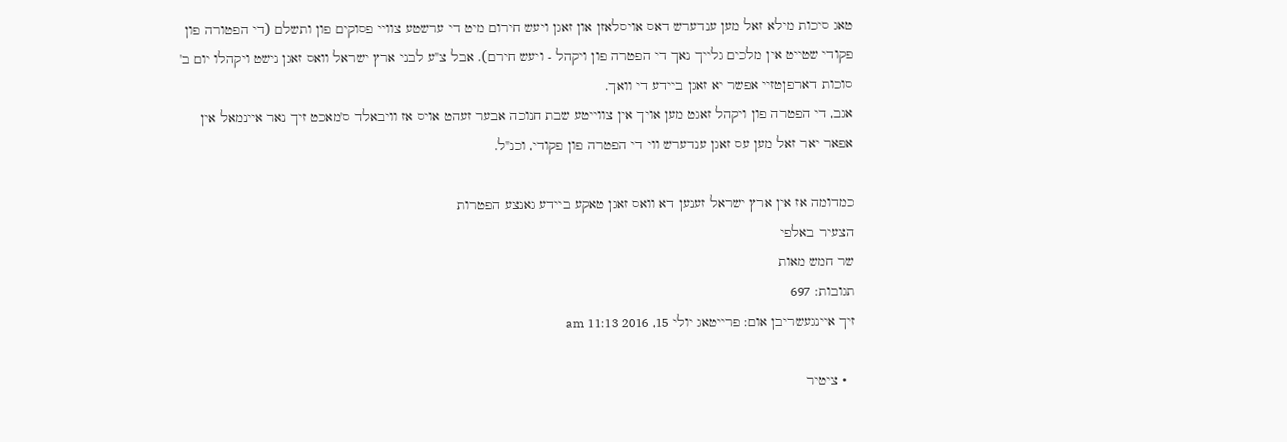טאג סיכות מילא זאל מען ענדערש דאס אויסלאזן און זאגן ויעש חירום מיט די ערשטע צוויי פסוקים פון ותשלם (די הפטורה פון פקודי שטייט אין מלכים גלייך נאך די הפטרה פון ויקהל - ויעש חירם). אבל צ"ע לבני ארץ ישראל וואס זאגן נישט ויקהלו יום ב' סוכות דארפןטזיי אפשר יא זאגן ביידע די וואך.
אגב, די הפטרה פון ויקהל זאגט מען אויך אין צווייטע שבת חנוכה אבער זעהט אויס אז וויבאלד ס'מאכט זיך נאר איינמאל אין אפאר יאר זאל מען עס זאגן ענדערש ווי די הפטרה פון פקודי, וכנ"ל.

כמדומה אז אין ארץ ישראל זענען דא וואס זאגן טאקע ביידע גאנצע הפטרות
הצעיר באלפי
שר חמש מאות
תגובות: 697
זיך איינגעשריבן אום: פרייטאג יולי 15, 2016 11:13 am

  • ציטיר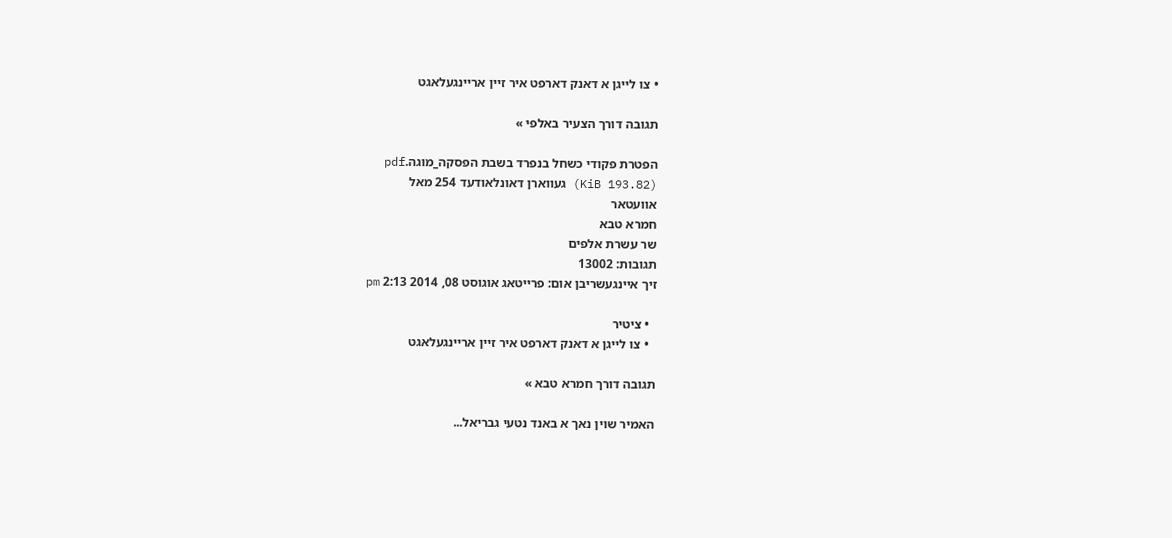• צו לייגן א דאנק דארפט איר זיין אריינגעלאגט

תגובה דורך הצעיר באלפי »

הפטרת פקודי כשחל בנפרד בשבת הפסקה_מוגה.pdf
(193.82 KiB) געווארן דאונלאודעד 254 מאל
אוועטאר
חמרא טבא
שר עשרת אלפים
תגובות: 13002
זיך איינגעשריבן אום: פרייטאג אוגוסט 08, 2014 2:13 pm

  • ציטיר
  • צו לייגן א דאנק דארפט איר זיין אריינגעלאגט

תגובה דורך חמרא טבא »

האמיר שוין נאך א באנד נטעי גבריאל...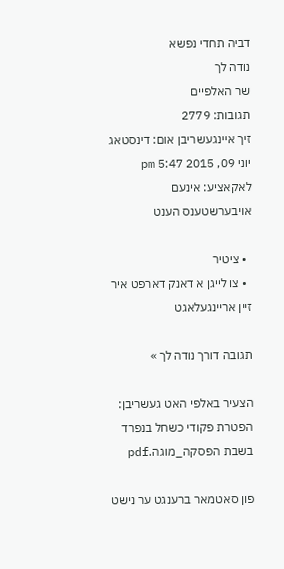דביה תחדי נפשא
נודה לך
שר האלפיים
תגובות: 2779
זיך איינגעשריבן אום: דינסטאג יוני 09, 2015 5:47 pm
לאקאציע: אינעם אויבערשטענס הענט

  • ציטיר
  • צו לייגן א דאנק דארפט איר זיין אריינגעלאגט

תגובה דורך נודה לך »

הצעיר באלפי האט געשריבן:
הפטרת פקודי כשחל בנפרד בשבת הפסקה_מוגה.pdf

פון סאטמאר ברענגט ער נישט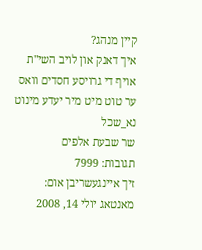קיין מנהג?
איך דאנק און לויב השי"ת אויף די גרויסע חסדים וואס ער טוט מיט מיר יעדע מינוט
נא_שכל
שר שבעת אלפים
תגובות: 7999
זיך איינגעשריבן אום: מאנטאג יולי 14, 2008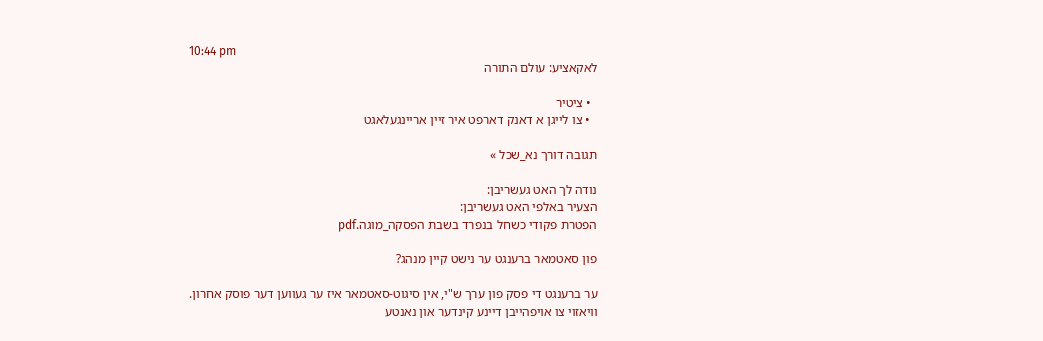10:44 pm
לאקאציע: עולם התורה

  • ציטיר
  • צו לייגן א דאנק דארפט איר זיין אריינגעלאגט

תגובה דורך נא_שכל »

נודה לך האט געשריבן:
הצעיר באלפי האט געשריבן:
הפטרת פקודי כשחל בנפרד בשבת הפסקה_מוגה.pdf

פון סאטמאר ברענגט ער נישט קיין מנהג?

ער ברענגט די פסק פון ערך ש"י, אין סיגוט-סאטמאר איז ער געווען דער פוסק אחרון.
וויאזוי צו אויפהייבן דיינע קינדער און נאנטע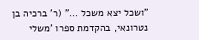"ושכל יצא משכל ..." (ר' ברכיה בן נטרונאי, בהקדמת ספרו 'משלי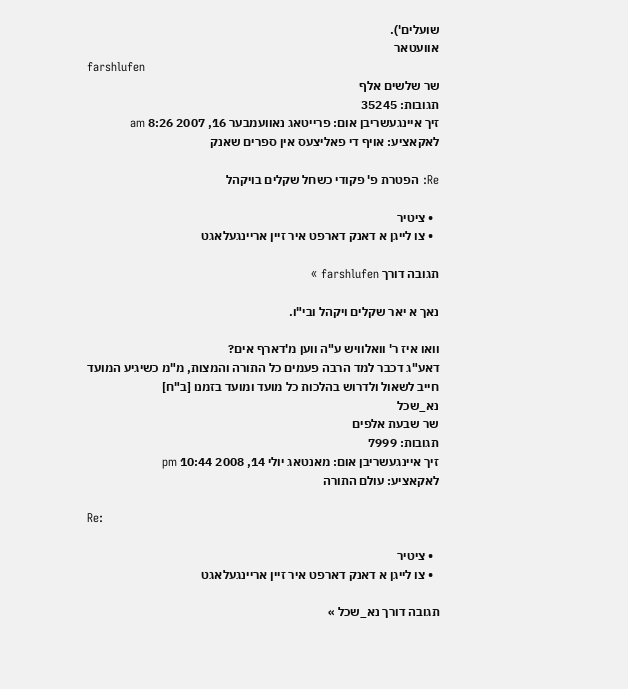שועלים').
אוועטאר
farshlufen
שר שלשים אלף
תגובות: 35245
זיך איינגעשריבן אום: פרייטאג נאוועמבער 16, 2007 8:26 am
לאקאציע: אויף די פאליצעס אין ספרים שאנק

Re: הפטרת פ' פקודי כשחל שקלים בויקהל

  • ציטיר
  • צו לייגן א דאנק דארפט איר זיין אריינגעלאגט

תגובה דורך farshlufen »

נאך א יאר שקלים ויקהל ובי"ו.

וואו איז ר' וואלוויש ע"ה ווען מ'דארף אים?
דאע"ג דכבר למד הרבה פעמים כל התורה והמצות, מ"מ כשיגיע המועד חייב לשאול ולדרוש בהלכות כל מועד ומועד בזמנו [ב"ח]
נא_שכל
שר שבעת אלפים
תגובות: 7999
זיך איינגעשריבן אום: מאנטאג יולי 14, 2008 10:44 pm
לאקאציע: עולם התורה

Re:

  • ציטיר
  • צו לייגן א דאנק דארפט איר זיין אריינגעלאגט

תגובה דורך נא_שכל »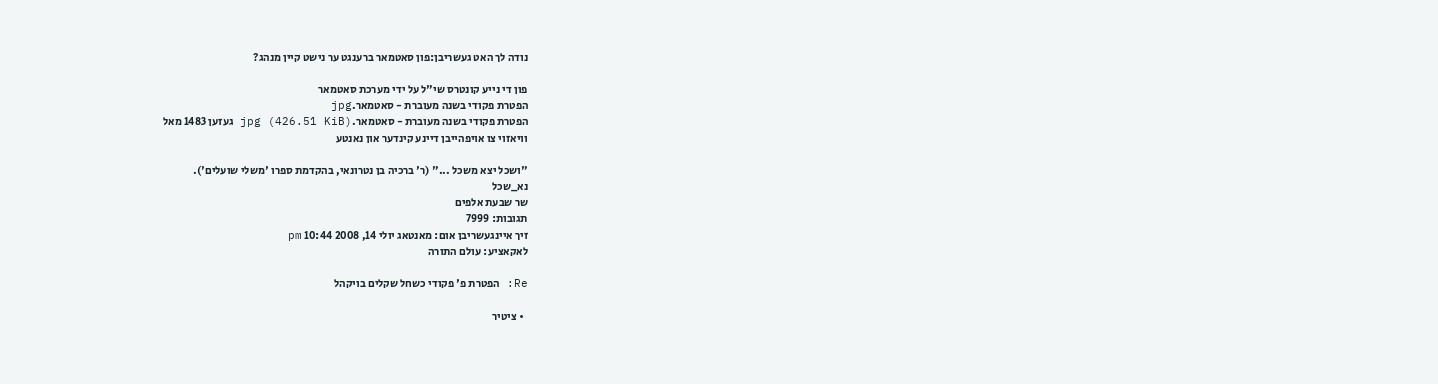נודה לך האט געשריבן:פון סאטמאר ברענגט ער נישט קיין מנהג?

פון די נייע קונטרס שי"ל על ידי מערכת סאטמאר
הפטרת פקודי בשנה מעוברת - סאטמאר.jpg
הפטרת פקודי בשנה מעוברת - סאטמאר.jpg (426.51 KiB) געזען 1483 מאל
וויאזוי צו אויפהייבן דיינע קינדער און נאנטע

"ושכל יצא משכל ..." (ר' ברכיה בן נטרונאי, בהקדמת ספרו 'משלי שועלים').
נא_שכל
שר שבעת אלפים
תגובות: 7999
זיך איינגעשריבן אום: מאנטאג יולי 14, 2008 10:44 pm
לאקאציע: עולם התורה

Re: הפטרת פ' פקודי כשחל שקלים בויקהל

  • ציטיר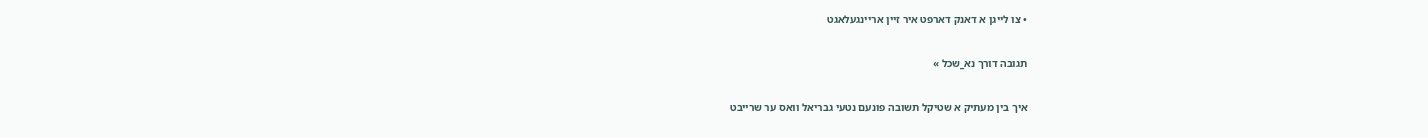• צו לייגן א דאנק דארפט איר זיין אריינגעלאגט

תגובה דורך נא_שכל »

איך בין מעתיק א שטיקל תשובה פונעם נטעי גבריאל וואס ער שרייבט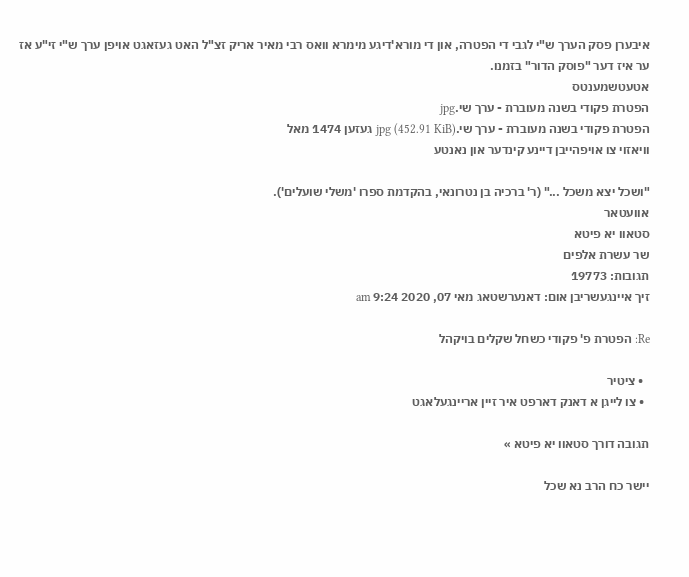איבערן פסק הערך ש"י לגבי די הפטרה, און די מורא'דיגע מימרא וואס רבי מאיר אריק זצ"ל האט געזאגט אויפן ערך ש"י זי"ע אז ער איז דער "פוסק הדור" בזמנו.
אטעטשמענטס
הפטרת פקודי בשנה מעוברת - ערך שי.jpg
הפטרת פקודי בשנה מעוברת - ערך שי.jpg (452.91 KiB) געזען 1474 מאל
וויאזוי צו אויפהייבן דיינע קינדער און נאנטע

"ושכל יצא משכל ..." (ר' ברכיה בן נטרונאי, בהקדמת ספרו 'משלי שועלים').
אוועטאר
סטאוו יא פיטא
שר עשרת אלפים
תגובות: 19773
זיך איינגעשריבן אום: דאנערשטאג מאי 07, 2020 9:24 am

Re: הפטרת פ' פקודי כשחל שקלים בויקהל

  • ציטיר
  • צו לייגן א דאנק דארפט איר זיין אריינגעלאגט

תגובה דורך סטאוו יא פיטא »

יישר כח הרב נא שכל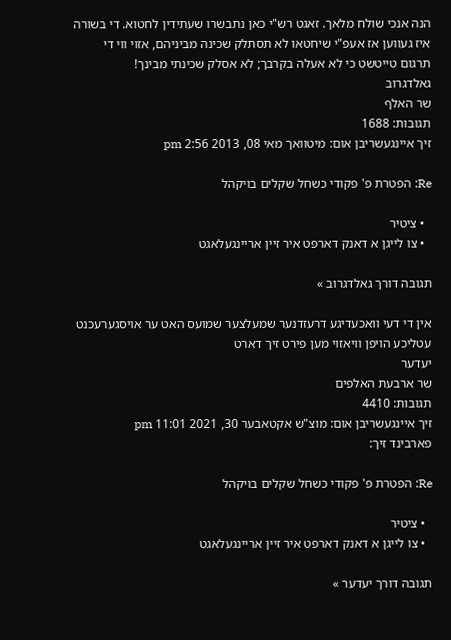הנה אנכי שולח מלאך. זאגט רש"י כאן נתבשרו שעתידין לחטוא. די בשורה איז געווען אז אעפ"י שיחטאו לא תסתלק שכינה מביניהם, אזוי ווי די תרגום טייטשט כי לא אעלה בקרבך; לא אסלק שכינתי מבינך!
גאלדגרוב
שר האלף
תגובות: 1688
זיך איינגעשריבן אום: מיטוואך מאי 08, 2013 2:56 pm

Re: הפטרת פ' פקודי כשחל שקלים בויקהל

  • ציטיר
  • צו לייגן א דאנק דארפט איר זיין אריינגעלאגט

תגובה דורך גאלדגרוב »

אין די דעי וואכעדיגע דרעזדנער שמעלצער שמועס האט ער אויסגערעכנט עטליכע הויפן וויאזוי מען פירט זיך דארט
יעדער
שר ארבעת האלפים
תגובות: 4410
זיך איינגעשריבן אום: מוצ"ש אקטאבער 30, 2021 11:01 pm
פארבינד זיך:

Re: הפטרת פ' פקודי כשחל שקלים בויקהל

  • ציטיר
  • צו לייגן א דאנק דארפט איר זיין אריינגעלאגט

תגובה דורך יעדער »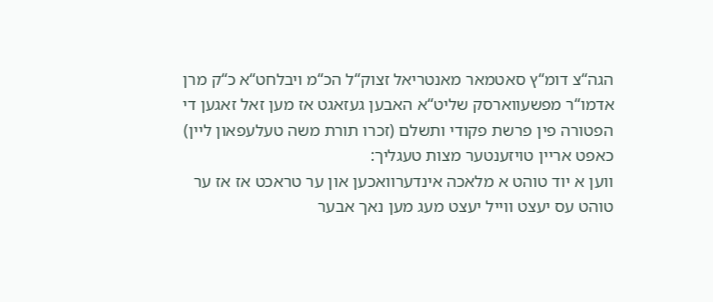הגה“צ דומ“ץ סאטמאר מאנטריאל זצוק“ל הכ“מ ויבלחט“א כ“ק מרן אדמו“ר מפשעווארסק שליט“א האבען געזאגט אז מען זאל זאגען די הפטורה פין פרשת פקודי ותשלם (זכרו תורת משה טעלעפאון ליין)
כאפט אריין טויזענטער מצות טעגליך:
ווען א יוד טוהט א מלאכה אינדערוואכען און ער טראכט אז אז ער טוהט עס יעצט ווייל יעצט מעג מען נאך אבער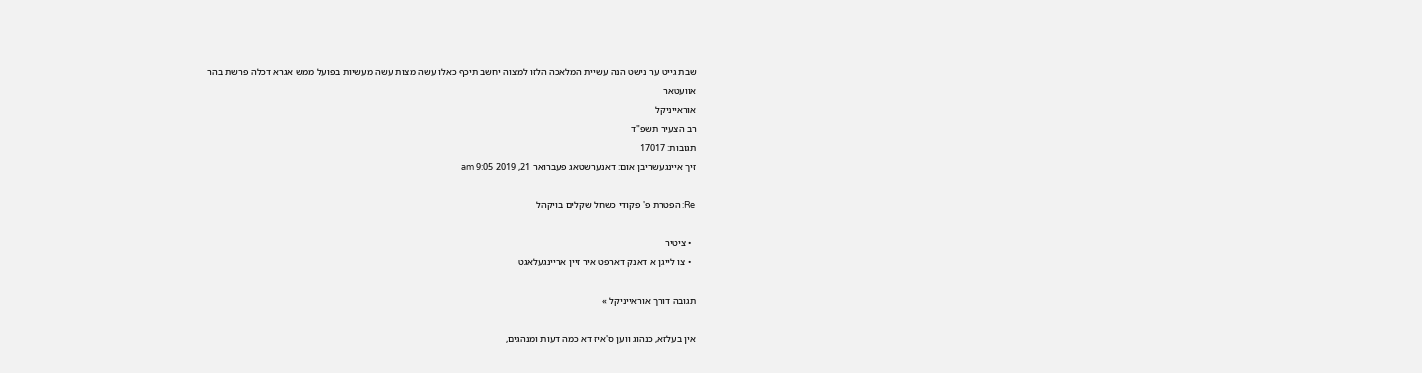שבת גייט ער נישט הנה עשיית המלאכה הלזו למצוה יחשב תיכף כאלו עשה מצות עשה מעשיות בפועל ממש אגרא דכלה פרשת בהר
אוועטאר
אוראייניקל
רב הצעיר תשפ"ד
תגובות: 17017
זיך איינגעשריבן אום: דאנערשטאג פעברואר 21, 2019 9:05 am

Re: הפטרת פ' פקודי כשחל שקלים בויקהל

  • ציטיר
  • צו לייגן א דאנק דארפט איר זיין אריינגעלאגט

תגובה דורך אוראייניקל »

אין בעלזא, כנהוג ווען ס'איז דא כמה דעות ומנהגים,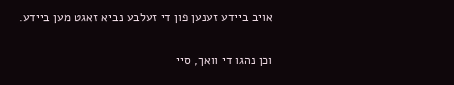אויב ביידע זענען פון די זעלבע נביא זאגט מען ביידע.

וכן נהגו די וואך, סיי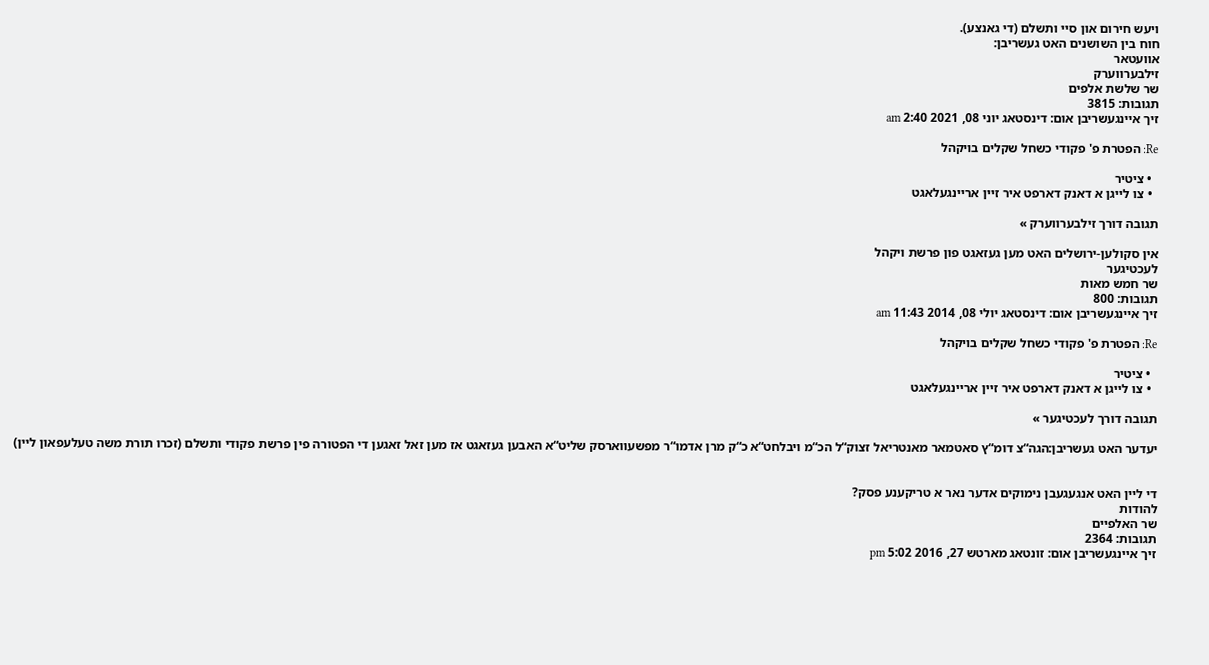ויעש חירום און סיי ותשלם (די גאנצע).
חוח בין השושנים האט געשריבן:
אוועטאר
זילבערווערק
שר שלשת אלפים
תגובות: 3815
זיך איינגעשריבן אום: דינסטאג יוני 08, 2021 2:40 am

Re: הפטרת פ' פקודי כשחל שקלים בויקהל

  • ציטיר
  • צו לייגן א דאנק דארפט איר זיין אריינגעלאגט

תגובה דורך זילבערווערק »

אין סקולען-ירושלים האט מען געזאגט פון פרשת ויקהל
לעכטיגער
שר חמש מאות
תגובות: 800
זיך איינגעשריבן אום: דינסטאג יולי 08, 2014 11:43 am

Re: הפטרת פ' פקודי כשחל שקלים בויקהל

  • ציטיר
  • צו לייגן א דאנק דארפט איר זיין אריינגעלאגט

תגובה דורך לעכטיגער »

יעדער האט געשריבן:הגה“צ דומ“ץ סאטמאר מאנטריאל זצוק“ל הכ“מ ויבלחט“א כ“ק מרן אדמו“ר מפשעווארסק שליט“א האבען געזאגט אז מען זאל זאגען די הפטורה פין פרשת פקודי ותשלם (זכרו תורת משה טעלעפאון ליין)


די ליין האט אנגעגעבן נימוקים אדער נאר א טריקענע פסק?
להודות
שר האלפיים
תגובות: 2364
זיך איינגעשריבן אום: זונטאג מארטש 27, 2016 5:02 pm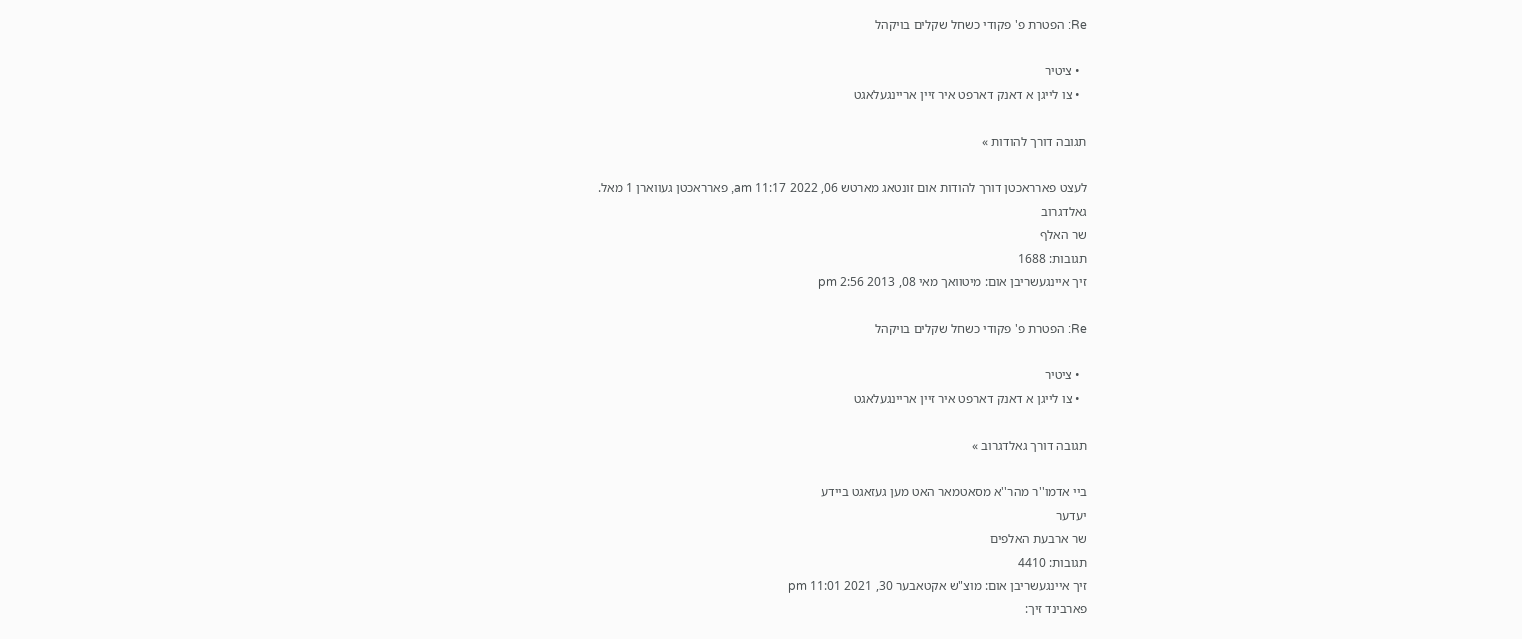Re: הפטרת פ' פקודי כשחל שקלים בויקהל

  • ציטיר
  • צו לייגן א דאנק דארפט איר זיין אריינגעלאגט

תגובה דורך להודות »

לעצט פארראכטן דורך להודות אום זונטאג מארטש 06, 2022 11:17 am, פארראכטן געווארן 1 מאל.
גאלדגרוב
שר האלף
תגובות: 1688
זיך איינגעשריבן אום: מיטוואך מאי 08, 2013 2:56 pm

Re: הפטרת פ' פקודי כשחל שקלים בויקהל

  • ציטיר
  • צו לייגן א דאנק דארפט איר זיין אריינגעלאגט

תגובה דורך גאלדגרוב »

ביי אדמו''ר מהר''א מסאטמאר האט מען געזאגט ביידע
יעדער
שר ארבעת האלפים
תגובות: 4410
זיך איינגעשריבן אום: מוצ"ש אקטאבער 30, 2021 11:01 pm
פארבינד זיך: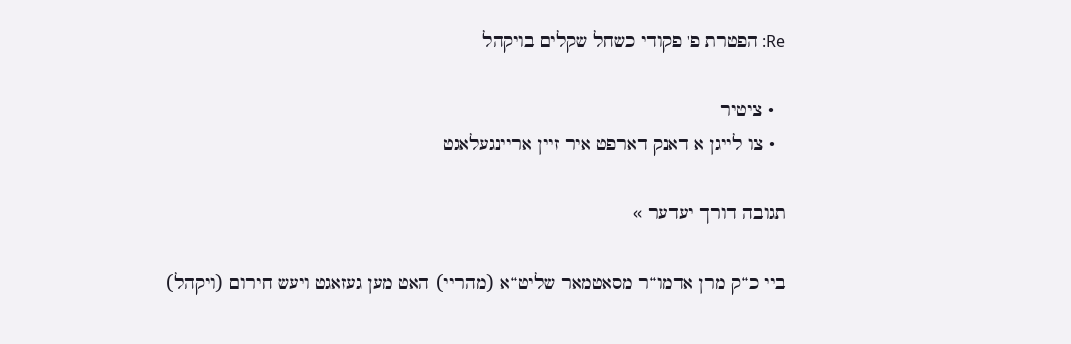Re: הפטרת פ' פקודי כשחל שקלים בויקהל

  • ציטיר
  • צו לייגן א דאנק דארפט איר זיין אריינגעלאגט

תגובה דורך יעדער »

ביי כ“ק מרן אדמו“ר מסאטמאר שליט“א (מהריי) האט מען געזאגט ויעש חירום (ויקהל)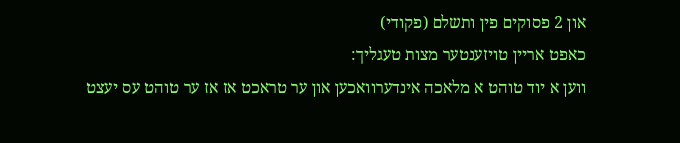און 2 פסוקים פין ותשלם (פקודי)
כאפט אריין טויזענטער מצות טעגליך:
ווען א יוד טוהט א מלאכה אינדערוואכען און ער טראכט אז אז ער טוהט עס יעצט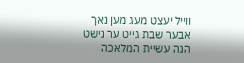ווייל יעצט מעג מען נאך אבער שבת גייט ער נישט הנה עשיית המלאכה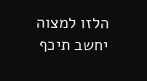הלזו למצוה יחשב תיכף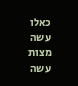כאלו עשה מצות עשה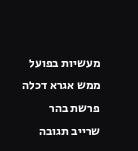מעשיות בפועל ממש אגרא דכלה פרשת בהר
שרייב תגובה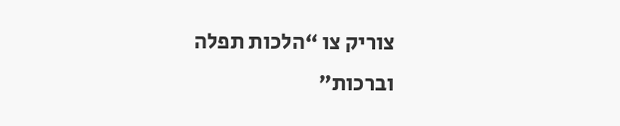צוריק צו “הלכות תפלה וברכות”